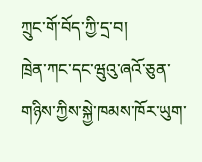ཀྲུང་གོ་བོད་ཀྱི་དྲ་བ།
ཁྲེན་ཀང་དང་ཝུའུ་ཞའོ་ཅུན་གཉིས་ཀྱིས་སྐྱེ་ཁམས་ཁོར་ཡུག་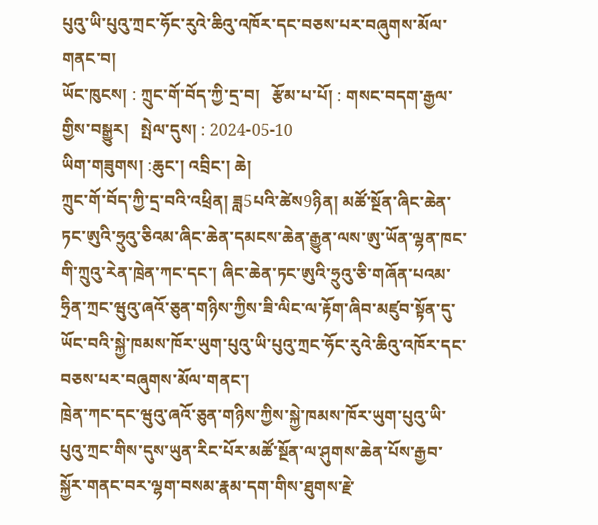པུའུ་ཡི་པུའུ་ཀྲང་ཧོང་རུའེ་ཆིའུ་འཁོར་དང་བཅས་པར་བཞུགས་མོལ་གནང་བ།
ཡོང་ཁུངས། : ཀྲུང་གོ་བོད་ཀྱི་དྲ་བ།   རྩོམ་པ་པོ། : གསང་བདག་རྒྱལ་གྱིས་བསྒྱུར།   སྤེལ་དུས། : 2024-05-10
ཡིག་གཟུགས། :ཆུང་། འབྲིང་། ཆེ།
ཀྲུང་གོ་བོད་ཀྱི་དྲ་བའི་འཕྲིན། ཟླ5པའི་ཚེས9ཉིན། མཚོ་སྔོན་ཞིང་ཆེན་ཏང་ཨུའི་ཧྲུའུ་ཅིའམ་ཞིང་ཆེན་དམངས་ཆེན་རྒྱུན་ལས་ཨུ་ཡོན་ལྷན་ཁང་གི་ཀྲུའུ་རེན་ཁྲེན་ཀང་དང་། ཞིང་ཆེན་ཏང་ཨུའི་ཧྲུའུ་ཅི་གཞོན་པའམ་ཧྲིན་ཀྲང་ཝུའུ་ཞའོ་ཅུན་གཉིས་ཀྱིས་ཟི་ལིང་ལ་རྟོག་ཞིབ་མཛུབ་སྟོན་དུ་ཡོང་བའི་སྐྱེ་ཁམས་ཁོར་ཡུག་པུའུ་ཡི་པུའུ་ཀྲང་ཧོང་རུའེ་ཆིའུ་འཁོར་དང་བཅས་པར་བཞུགས་མོལ་གནང་།
ཁྲེན་ཀང་དང་ཝུའུ་ཞའོ་ཅུན་གཉིས་ཀྱིས་སྐྱེ་ཁམས་ཁོར་ཡུག་པུའུ་ཡི་པུའུ་ཀྲང་གིས་དུས་ཡུན་རིང་པོར་མཚོ་སྔོན་ལ་ཤུགས་ཆེན་པོས་རྒྱབ་སྐྱོར་གནང་བར་ལྷག་བསམ་རྣམ་དག་གིས་ཐུགས་རྗེ་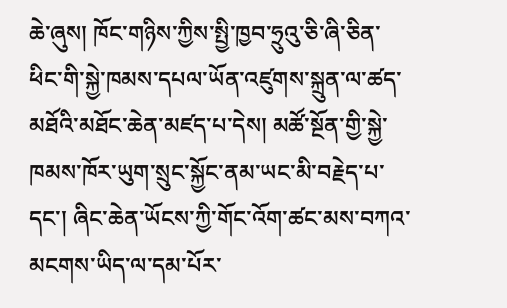ཆེ་ཞུས། ཁོང་གཉིས་ཀྱིས་སྤྱི་ཁྱབ་ཧྲུའུ་ཅི་ཞི་ཅིན་ཕིང་གི་སྐྱེ་ཁམས་དཔལ་ཡོན་འཛུགས་སྐྲུན་ལ་ཚད་མཐོའི་མཐོང་ཆེན་མཛད་པ་དེས། མཚོ་སྔོན་གྱི་སྐྱེ་ཁམས་ཁོར་ཡུག་སྲུང་སྐྱོང་ནམ་ཡང་མི་བརྗེད་པ་དང་། ཞིང་ཆེན་ཡོངས་ཀྱི་གོང་འོག་ཚང་མས་བཀའ་མངགས་ཡིད་ལ་དམ་པོར་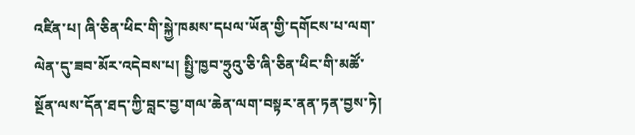འཛིན་པ། ཞི་ཅིན་ཕིང་གི་སྐྱེ་ཁམས་དཔལ་ཡོན་གྱི་དགོངས་པ་ལག་ལེན་དུ་ཟབ་མོར་འདེབས་པ། སྤྱི་ཁྱབ་ཧྲུའུ་ཅི་ཞི་ཅིན་ཕིང་གི་མཚོ་སྔོན་ལས་དོན་ཐད་ཀྱི་བླང་བྱ་གལ་ཆེན་ལག་བསྟར་ནན་ཏན་བྱས་ཏེ།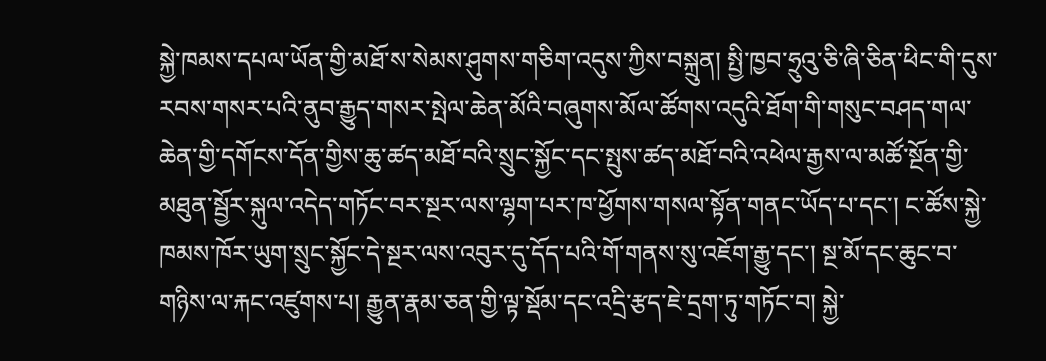སྐྱེ་ཁམས་དཔལ་ཡོན་གྱི་མཐོ་ས་སེམས་ཤུགས་གཅིག་འདུས་ཀྱིས་བསྐྲུན། སྤྱི་ཁྱབ་ཧྲུའུ་ཅི་ཞི་ཅིན་ཕིང་གི་དུས་རབས་གསར་པའི་ནུབ་རྒྱུད་གསར་སྤེལ་ཆེན་མོའི་བཞུགས་མོལ་ཚོགས་འདུའི་ཐོག་གི་གསུང་བཤད་གལ་ཆེན་གྱི་དགོངས་དོན་གྱིས་ཆུ་ཚད་མཐོ་བའི་སྲུང་སྐྱོང་དང་སྤུས་ཚད་མཐོ་བའི་འཕེལ་རྒྱས་ལ་མཚོ་སྔོན་གྱི་མཐུན་སྦྱོར་སྐུལ་འདེད་གཏོང་བར་སྔར་ལས་ལྷག་པར་ཁ་ཕྱོགས་གསལ་སྟོན་གནང་ཡོད་པ་དང་། ང་ཚོས་སྐྱེ་ཁམས་ཁོར་ཡུག་སྲུང་སྐྱོང་དེ་སྔར་ལས་འབུར་དུ་དོད་པའི་གོ་གནས་སུ་འཇོག་རྒྱུ་དང་། སྔ་མོ་དང་ཆུང་བ་གཉིས་ལ་རྐང་འཛུགས་པ། རྒྱུན་རྣམ་ཅན་གྱི་ལྟ་སྡོམ་དང་འདྲི་རྩད་ཇེ་དྲག་ཏུ་གཏོང་བ། སྐྱེ་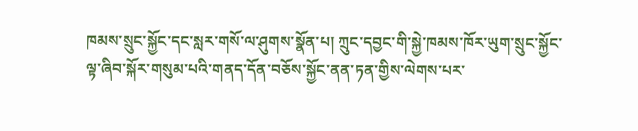ཁམས་སྲུང་སྐྱོང་དང་སླར་གསོ་ལ་ཤུགས་སྣོན་པ། ཀྲུང་དབྱང་གི་སྐྱེ་ཁམས་ཁོར་ཡུག་སྲུང་སྐྱོང་ལྟ་ཞིབ་སྐོར་གསུམ་པའི་གནད་དོན་བཅོས་སྐྱོང་ནན་ཏན་གྱིས་ལེགས་པར་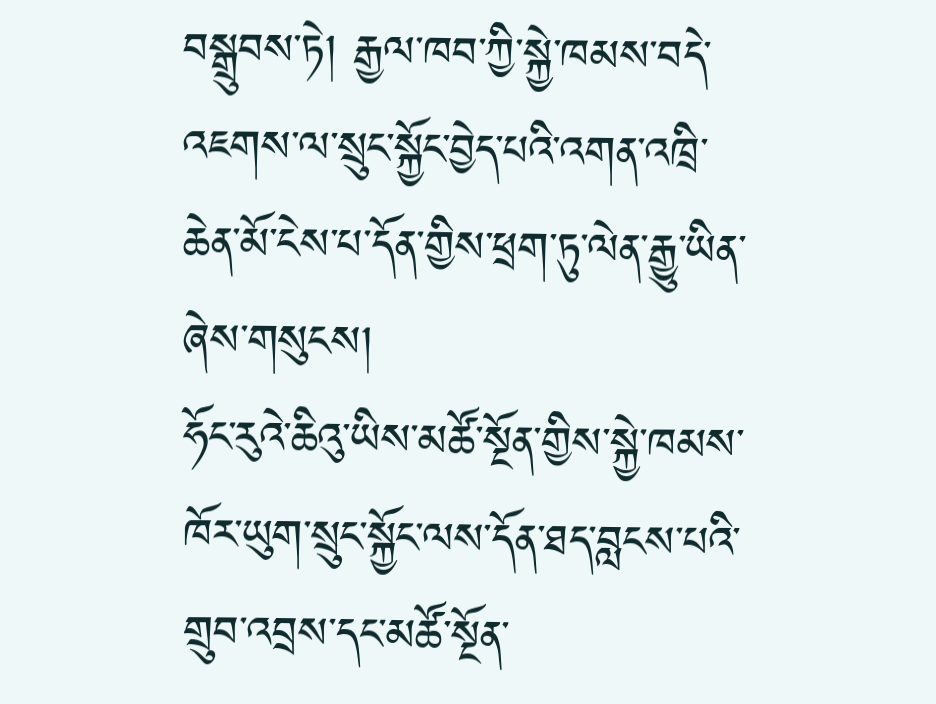བསྒྲུབས་ཏེ། རྒྱལ་ཁབ་ཀྱི་སྐྱེ་ཁམས་བདེ་འཇགས་ལ་སྲུང་སྐྱོང་བྱེད་པའི་འགན་འཁྲི་ཆེན་མོ་ངེས་པ་དོན་གྱིས་ཕྲག་ཏུ་ལེན་རྒྱུ་ཡིན་ཞེས་གསུངས།
ཧོང་རུའེ་ཆིའུ་ཡིས་མཚོ་སྔོན་གྱིས་སྐྱེ་ཁམས་ཁོར་ཡུག་སྲུང་སྐྱོང་ལས་དོན་ཐད་བླངས་པའི་གྲུབ་འབྲས་དང་མཚོ་སྔོན་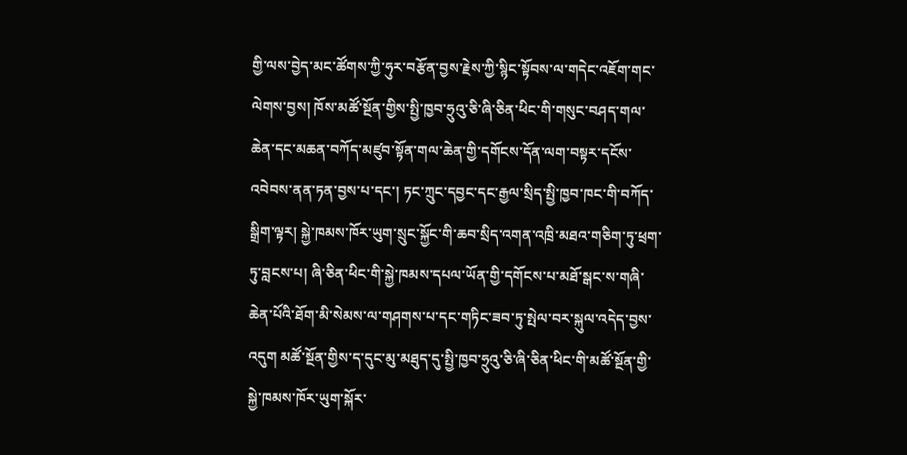གྱི་ལས་བྱེད་མང་ཚོགས་ཀྱི་ཧུར་བརྩོན་བྱས་རྗེས་ཀྱི་སྙིང་སྟོབས་ལ་གདེང་འཇོག་གང་ལེགས་བྱས། ཁོས་མཚོ་སྔོན་གྱིས་སྤྱི་ཁྱབ་ཧྲུའུ་ཅི་ཞི་ཅིན་ཕིང་གི་གསུང་བཤད་གལ་ཆེན་དང་མཆན་བཀོད་མཛུབ་སྟོན་གལ་ཆེན་གྱི་དགོངས་དོན་ལག་བསྟར་དངོས་འབེབས་ནན་ཏན་བྱས་པ་དང་། ཏང་ཀྲུང་དབྱང་དང་རྒྱལ་སྲིད་སྤྱི་ཁྱབ་ཁང་གི་བཀོད་སྒྲིག་ལྟར། སྐྱེ་ཁམས་ཁོར་ཡུག་སྲུང་སྐྱོང་གི་ཆབ་སྲིད་འགན་འཁྲི་མཐའ་གཅིག་ཏུ་ཕྲག་ཏུ་བླངས་པ། ཞི་ཅིན་ཕིང་གི་སྐྱེ་ཁམས་དཔལ་ཡོན་གྱི་དགོངས་པ་མཐོ་སྒང་ས་གཞི་ཆེན་པོའི་ཐོག་མི་སེམས་ལ་གཤགས་པ་དང་གཏིང་ཟབ་ཏུ་སྤེལ་བར་སྐུལ་འདེད་བྱས་འདུག མཚོ་སྔོན་གྱིས་ད་དུང་མུ་མཐུད་དུ་སྤྱི་ཁྱབ་ཧྲུའུ་ཅི་ཞི་ཅིན་ཕིང་གི་མཚོ་སྔོན་གྱི་སྐྱེ་ཁམས་ཁོར་ཡུག་སྐོར་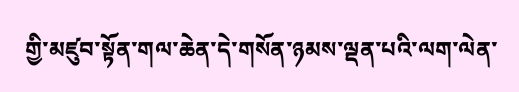གྱི་མཛུབ་སྟོན་གལ་ཆེན་དེ་གསོན་ཉམས་ལྡན་པའི་ལག་ལེན་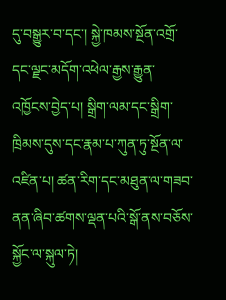དུ་བསྒྱུར་བ་དང་། སྐྱེ་ཁམས་སྔོན་འགྲོ་དང་ལྗང་མདོག་འཕེལ་རྒྱས་རྒྱུན་འཁྱོངས་བྱེད་པ། སྒྲིག་ལམ་དང་སྒྲིག་ཁྲིམས་དུས་དང་རྣམ་པ་ཀུན་ཏུ་སྔོན་ལ་འཛིན་པ། ཚན་རིག་དང་མཐུན་ལ་གཟབ་ནན་ཞིབ་ཚགས་ལྡན་པའི་སྒོ་ནས་བཅོས་སྐྱོང་ལ་སྐུལ་ཏེ།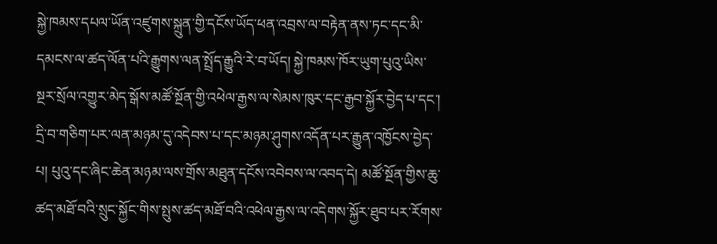སྐྱེ་ཁམས་དཔལ་ཡོན་འཛུགས་སྐྲུན་གྱི་དངོས་ཡོད་ཕན་འབྲས་ལ་བརྟེན་ནས་ཏང་དང་མི་དམངས་ལ་ཚད་ལོན་པའི་རྒྱུགས་ལན་སྤྲོད་རྒྱུའི་རེ་བ་ཡོད། སྐྱེ་ཁམས་ཁོར་ཡུག་པུའུ་ཡིས་སྔར་སྲོལ་འགྱུར་མེད་སྒོས་མཚོ་སྔོན་གྱི་འཕེལ་རྒྱས་ལ་སེམས་ཁུར་དང་རྒྱབ་སྐྱོར་བྱེད་པ་དང་། དྲི་བ་གཅིག་པར་ལན་མཉམ་དུ་འདེབས་པ་དང་མཉམ་ཤུགས་འདོན་པར་རྒྱུན་འཁྱོངས་བྱེད་པ། པུའུ་དང་ཞིང་ཆེན་མཉམ་ལས་གྲོས་མཐུན་དངོས་འབེབས་ལ་འབད་དེ། མཚོ་སྔོན་གྱིས་ཆུ་ཚད་མཐོ་བའི་སྲུང་སྐྱོང་གིས་སྤུས་ཚད་མཐོ་བའི་འཕེལ་རྒྱས་ལ་འདེགས་སྐྱོར་ཐུབ་པར་རོགས་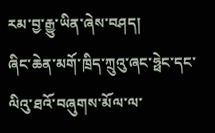རམ་བྱ་རྒྱུ་ཡིན་ཞེས་བཤད།
ཞིང་ཆེན་མགོ་ཁྲིད་ཀྲུའུ་ཞང་ཧྥེང་དང་ལིའུ་ཐའོ་བཞུགས་མོལ་ལ་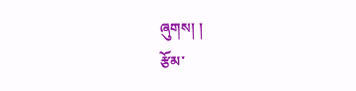ཞུགས། །
རྩོམ་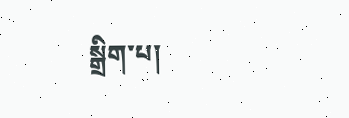སྒྲིག་པ།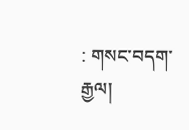: གསང་བདག་རྒྱལ།